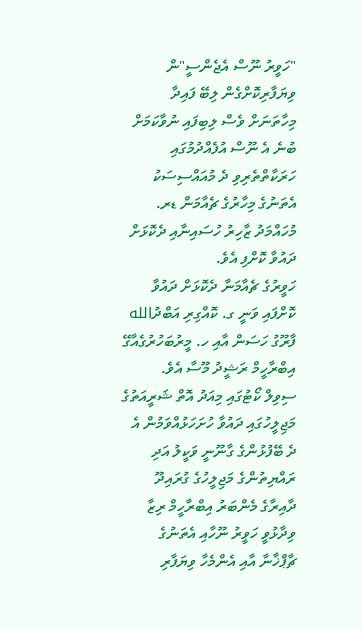"ހަވީރު ނޫސް އެޖެންސީ"ން ވިޔަފާރިކޮށްގެން ލިބޭ ފައިދާ މިހާތަނަށް ވެސް ލިބިފައި ނުވާކަމަށް ބުނެ އެ ނޫސް އުފެއްދުމުގައި ހަރަކާތްތެރިވި ދެ މުއައްސިސަކު އެތަނުގެ މިހާރުގެ ޗެއާމަން ޑރ. މުހައްމަދު ޒާހިރު ހުސައިނާއި ދެކޮޅަށް ދައުވާ ކޮށްފި އެވެ.
ހަވީރުގެ ޗެއާމަނާ ދެކޮޅަށް ދައުވާ ކޮށްފައި ވަނީ ގ. ކޮއްގިރި އަބްދުالله ފާރޫގު ހަސަން އާއި ހ. މީރުބަހުރުގެއާގޭ އިބްރާހީމް ރަޝީދު މޫސާ އެވެ.
ސިވިލް ކޯޓުގައި މިއަދު އޮތް ޝަރީއަތުގެ މަޖިލީހުގައި ދައުވާ ހުށަހަޅުއްވަމުން އެ ދެ ބޭފުޅުންގެ ގާނޫނީ ވަކީލު އަދި ރައްޔިތުންގެ މަޖިލީހުގެ ގުރައިދޫ ދާއިރާގެ މެންބަރު އިބްރާހީމް ރިޒާ ވިދާޅުވީ ހަވީރު ނޫހާއި އެތަނުގެ ޗާޕްޚާނާ އާއި އެންމެހާ ވިޔަފާރި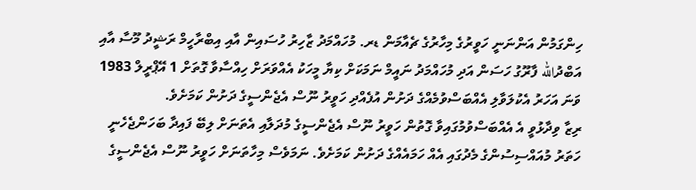ހިންގަމުން އަންނަނީ ހަވީރުގެ މިހާރުގެ ޗެއާމަން ޑރ. މުހައްމަދު ޒާހިރު ހުސައިން އާއި އިބްރާހީމް ރަޝީދު މޫސާ އާއި އަބްދުالله ފާރޫގު ހަސަން އަދި މުހައްމަދު ނައީމް ނަމަކަށް ކިޔާ މީހަކު އެއްވަރަށް ހިއްސާވާ ގޮތަށް 1 އޭޕްރީލް 1983 ވަނަ އަހަރު އެކުލަވާލި އެއްބަސްވުމެއްގެ ދަށުން އުފެއްދި ހަވީރު ނޫސް އެޖެންސީގެ ދަށުން ކަމަށެވެ.
ރިޒާ ވިދާޅުވީ އެ އެއްބަސްވުމުގައިވާ ގޮތުން ހަވީރު ނޫސް އެޖެންސީގެ މުދަލާއި އެތަނަށް ލިބޭ ފައިދާ ބަހަންޖެހެނީ ހަތަރު މުއައްސިސުންގެ މެދުގައި އެއް ހަމައެއްގެ ދަށުން ކަމަށެވެ. ނަމަވެސް މިހާތަނަށް ހަވީރު ނޫސް އެޖެންސީގެ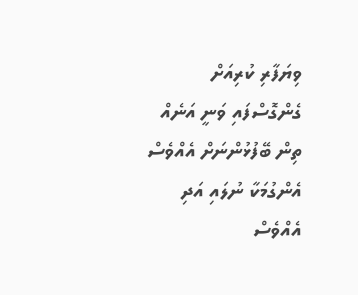ވިޔަފާރި ކުރިއަށް ގެންގޮސްފައި ވަނީ އަނެއް ތިން ބޭފުޅުންނަށް އެއްވެސް އެންގުމަކާ ނުލައި އަދި އެއްވެސް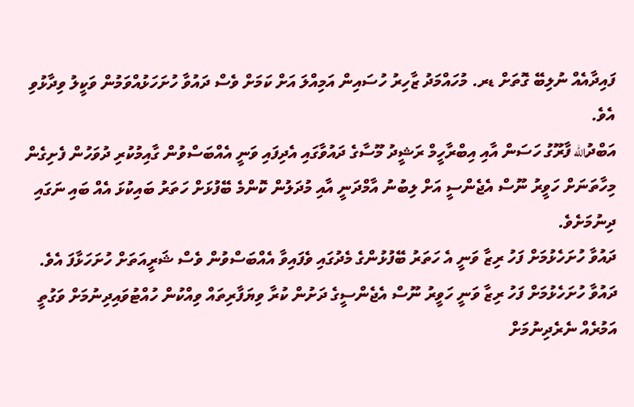ފައިދާއެއް ނުލިބޭ ގޮތަށް ޑރ. މުހައްމަދު ޒާހިރު ހުސައިން އަމިއްލަ އަށް ކަމަށް ވެސް ދައުވާ ހުށަހަޅުއްވަމުން ވަކީލު ވިދާޅުވި އެވެ.
އަބްދުالله ފާރޫގު ހަސަން އާއި އިބްރާހީމް ރަޝީދު މޫސާގެ ދައުވާގައި އެދިފައި ވަނީ އެއްބަސްވުން ގާއިމުކުރި ދުވަހުން ފެށިގެން މިހާތަނަށް ހަވީރު ނޫސް އެޖެންސީ އަށް ލިބުނު އާމްދަނީ އާއި މުދަލުން ކޮންމެ ބޭފުޅަށް ހަތަރު ބައިކުޅަ އެއް ބައި ނަގައި ދިނުމަށެވެ.
ދައުވާ ހުށަހެޅުމަށް ފަހު ރިޒާ ވަނީ އެ ހަތަރު ބޭފުޅުންގެ މެދުގައި ވެފައިވާ އެއްބަސްވުން ވެސް ޝަރީއަތަށް ހުށަހަޅާފަ އެވެ.
ދައުވާ ހުށަހެޅުމަށް ފަހު ރިޒާ ވަނީ ހަވީރު ނޫސް އެޖެންސީގެ ދަށުން ކުރާ ވިޔަފާރިތައް ވިއްކުން ހުއްޓުވައިދިނުމަށް ވަގުތީ އަމުރެއް ނެރެދިނުމަށް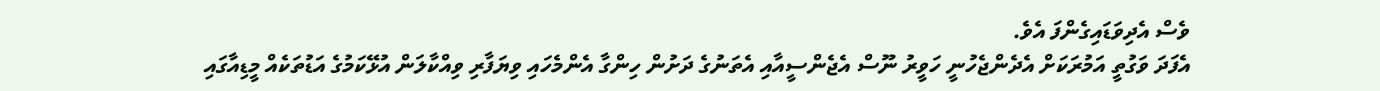ވެސް އެދިވަޑައިގެންފަ އެވެ.
އެފަދަ ވަގުތީ އަމުރަކަށް އެދެންޖެހުނީ ހަވީރު ނޫސް އެޖެންސީއާއި އެތަނުގެ ދަށުން ހިންގާ އެންމެހައި ވިޔަފާރި ވިއްކާލަން އުޅޭކަމުގެ އަޑުތަކެއް މީޑިއާގައި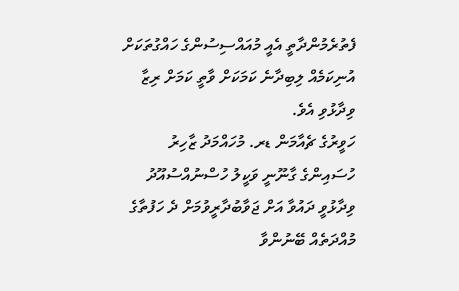ފެތުރެމުންދާތީ އެއީ މުއައްސިސުންގެ ހައްގުތަކަށް އުނިކަމެއް ލިބިދާނެ ކަމަކަށް ވާތީ ކަމަށް ރިޒާ ވިދާޅުވި އެވެ.
ހަވީރުގެ ޗެއާމަން ޑރ. މުހައްމަދު ޒާހިރު ހުސައިންގެ ގާނޫނީ ވަކީލު ހުސްނުއްސުއޫދު ވިދާޅުވީ ދައުވާ އަށް ޖަވާބުދާރީވުމަށް ދެ ހަފުތާގެ މުއްދަތެއް ބޭނުންވާ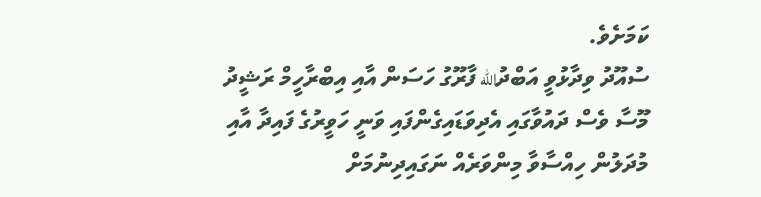ކަމަށެވެ.
ސުއޫދު ވިދާޅުވީ އަބްދުالله ފާރޫގު ހަސަން އާއި އިބްރާހީމް ރަޝީދު މޫސާ ވެސް ދައުވާގައި އެދިވަޑައިގެންފައި ވަނީ ހަވީރުގެ ފައިދާ އާއި މުދަލުން ހިއްސާވާ މިންވަރެއް ނަގައިދިނުމަށް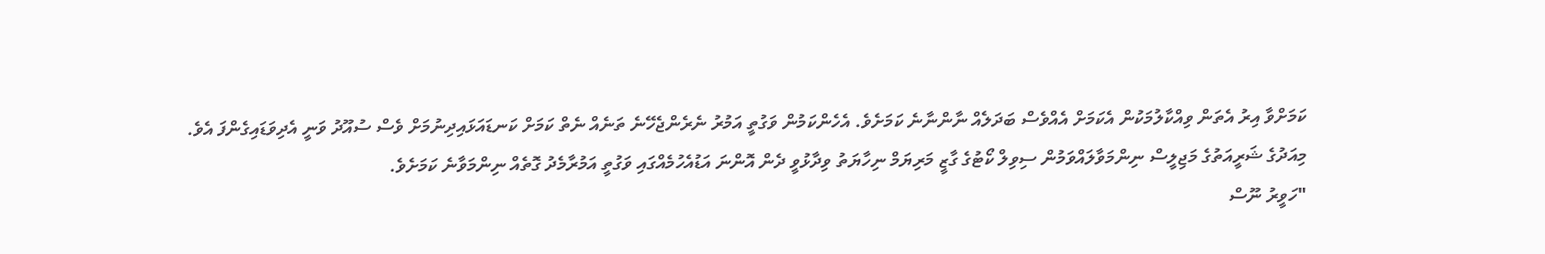ކަމަށްވާ އިރު އެތަން ވިއްކާލުމަކުން އެކަމަށް އެއްވެސް ބަދަލެއް ނާންނާނެ ކަމަށެވެ. އެހެންކަމުން ވަގުތީ އަމުރު ނެރެންޖެހޭނެ ތަނެއް ނެތް ކަމަށް ކަނޑައަޅައިދިނުމަށް ވެސް ސުއޫދު ވަނީ އެދިވަޑައިގެންފަ އެވެ.
މިއަދުގެ ޝަރީއަތުގެ މަޖިލީސް ނިންމަވާލައްވަމުން ސިވިލް ކޯޓުގެ ގާޒީ މަރިޔަމް ނިހާޔަތު ވިދާޅުވީ ދެން އޮންނަ އަޑުއެހުމެއްގައި ވަގުތީ އަމުރާމެދު ގޮތެއް ނިންމަވާނެ ކަމަށެވެ.
"ހަވީރު ނޫސް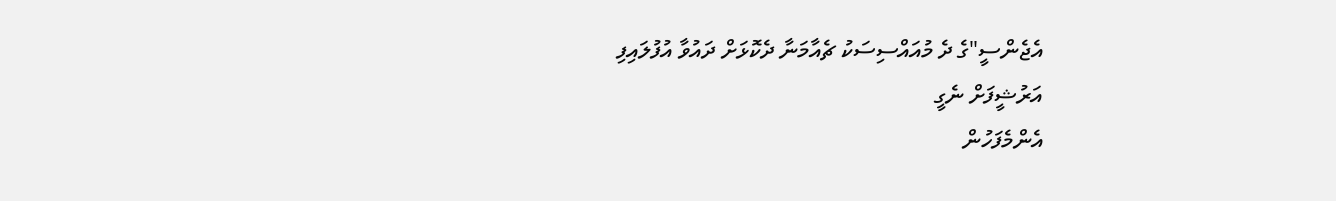އެޖެންސީ"ގެ ދެ މުއައްސިސަކު ޗެއާމަނާ ދެކޮޅަށް ދައުވާ އުފުލައިފި
އަރުޝީފަށް ނެގީ
އެންމެފަހުން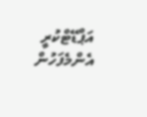އަޕްޑޭޓްކުރީ
އެންމެފަހުން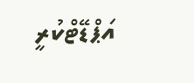އަޕްޑޭޓްކުރީ